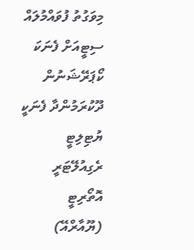މިވަގުތު ފުވައްމުލައް ސިޓީއަށް ފެނަކަ ކޯޕަރޭޝަނުން ދޫކުރަމުންދާ ފެނަކީ ޔުޓިލިޓީ ރެގިއުލޭޓަރީ އޮތޯރިޓީ (ޔޫއާރްއޭ)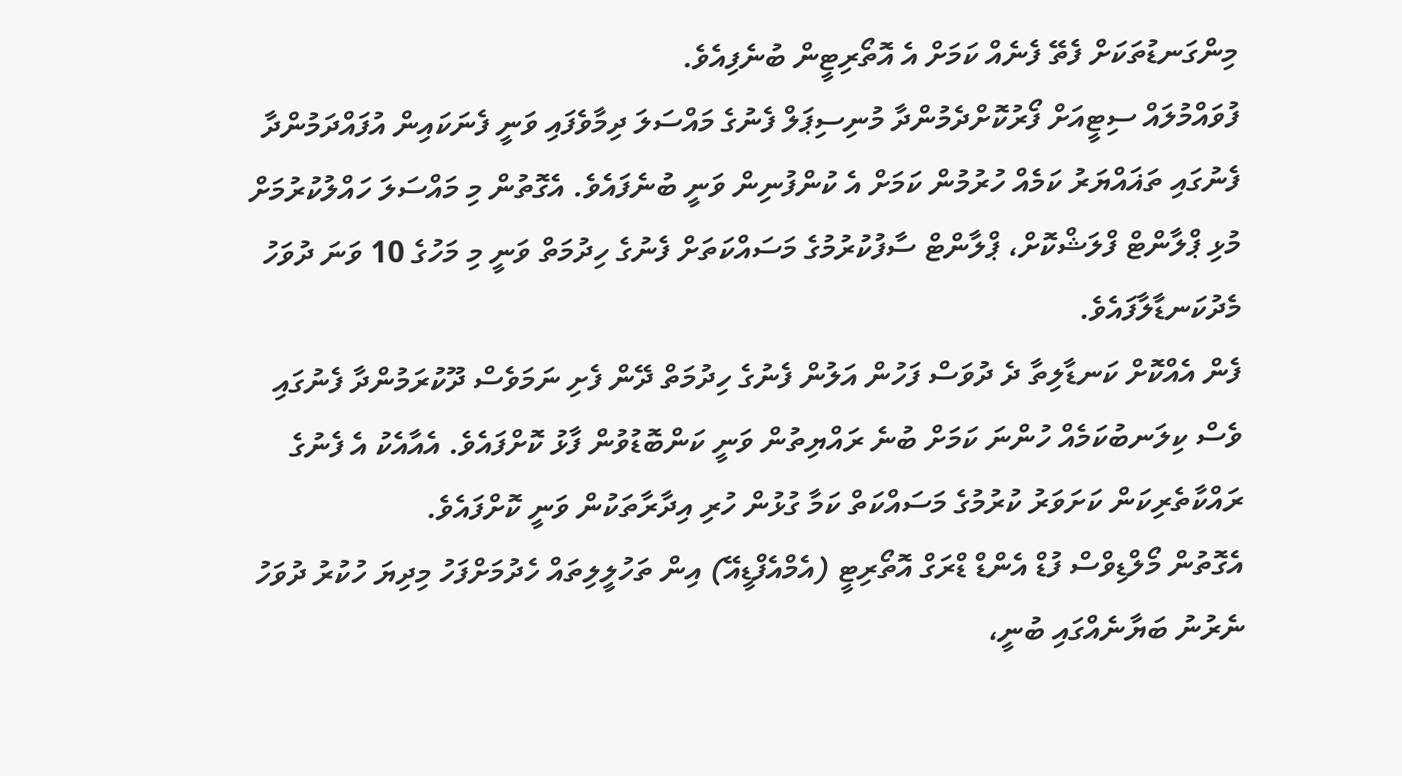މިންގަނޑުތަކަށް ފެތޭ ފެނެއް ކަމަށް އެ އޮތޯރިޓީން ބުނެފިއެވެ.
ފުވައްމުލައް ސިޓީއަށް ފޯރުކޮށްދެމުންދާ މުނިސިޕަލް ފެނުގެ މައްސަލަ ދިމާވެފައި ވަނީ ފެނަކައިން އުފައްދަމުންދާ ފެނުގައި ތަޣައްޔަރު ކަމެއް ހުރުމުން ކަމަށް އެ ކުންފުނިން ވަނީ ބުނެފައެވެ. އެގޮތުން މި މައްސަލަ ހައްލުކުރުމަށް މުޅި ޕްލާންޓް ފްލަޝްކޮށް، ޕްލާންޓް ސާފުކުރުމުގެ މަސައްކަތަށް ފެނުގެ ހިދުމަތް ވަނީ މި މަހުގެ 10 ވަނަ ދުވަހު މެދުކަނޑާލާފައެވެ.
ފެން އެއްކޮށް ކަނޑާލިތާ ދެ ދުވަސް ފަހުން އަލުން ފެނުގެ ހިދުމަތް ދޭން ފެށި ނަމަވެސް ދޫކުރަމުންދާ ފެނުގައި ވެސް ކިލަނބުކަމެއް ހުންނަ ކަމަށް ބުނެ ރައްޔިތުން ވަނީ ކަންބޮޑުވުން ފާޅު ކޮށްފައެވެ. އެއާއެކު އެ ފެނުގެ ރައްކާތެރިކަން ކަށަވަރު ކުރުމުގެ މަސައްކަތް ކަމާ ގުޅުން ހުރި އިދާރާތަކުން ވަނީ ކޮށްފައެވެ.
އެގޮތުން މޯލްޑިވްސް ފުޑް އެންޑް ޑްރަގް އޮތޯރިޓީ (އެމްއެފްޑީއޭ) އިން ތަހުލީލިތައް ހެދުމަށްފަހު މިދިޔަ ހުކުރު ދުވަހު ނެރުނު ބަޔާނެއްގައި ބުނީ،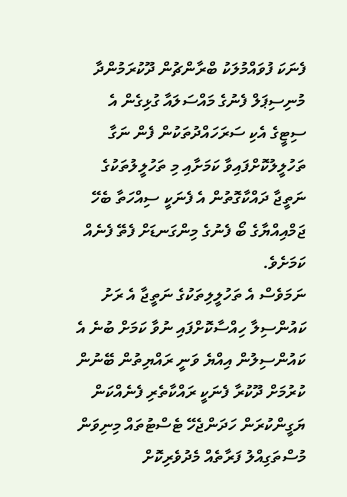ފެނަކަ ފުވައްމުލަކު ބްރާންޗުން ދޫކުރަމުންދާ މުނިސިޕަލް ފެނުގެ މައްސަލައާ ގުޅިގެން އެ ސިޓީގެ އެކި ސަރަހައްދުތަކުން ފެން ނަގާ ތަހުލީލުކޮށްފައިވާ ކަމަށާއި މި ތަހުލީލުތަކުގެ ނަތީޖާ ދައްކާގޮތުން އެ ފެނަކީ ސިއްހަތާ ބެހޭ ޖަމްއިއްޔާގެ ބޯ ފެނުގެ މިންގަނޑަށް ފެތޭ ފެނެއް ކަމަށެވެ.
ނަމަވެސް އެ ތަހުލީލިތަކުގެ ނަތީޖާ އެ ރަށު ކައުންސިލާ ހިއްސާކޮށްފައި ނުވާ ކަމަށް ބުނެ އެ ކައުންސިލުން އިއްޔެ ވަނީ ރައްޔިތުން ބޭނުން ކުރުމަށް ދޫކުރާ ފެނަކީ ރައްކާތެރި ފެނެއްކަން ޔަގީންކުރަން ހަދަންޖެހޭ ޓެސްޓުތައް މިނިވަން މުސްތަގިއްލު ފަރާތެއް މެދުވެރިކޮށް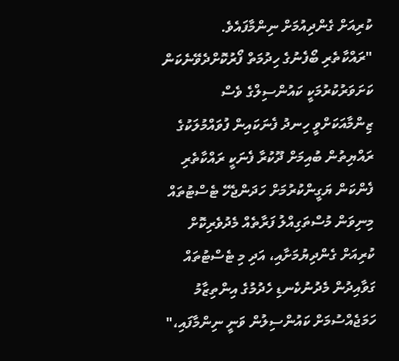ކުރިއަށް ގެންދިއުމަށް ނިންމާފައެވެ.
"ރައްކާތެރި ބޯފެނުގެ ހިދުމަތް ފޯރުކޮށްދެވޭނެކަން ކަށަވަރުކުރުމަކީ ކައުންސިލްގެ ވެސް ޒިންމާއަކަށްވީ ހިނދު ފެނަކައިން ފުވައްމުލަކުގެ ރައްޔިތުން ބުއިމަށް ދޫކުރާ ފެނަކީ ރައްކާތެރި ފެންކަން ޔަގީންކުރުމަށް ހަދަންޖެހޭ ޓެސްޓުތައް މިނިވަން މުސްތަގިއްލު ފަރާތެއް މެދުވެރިކޮށް ކުރިއަށް ގެންދިޔުމަށާއި، އަދި މި ޓެސްޓުތައް ގަވާއިދުން މެދުނުކެނޑި ހެދުމުގެ އިންތިޒާމު ހަމަޖެއްސުމަށް ކައުންސިލުން ވަނީ ނިންމާފައި،"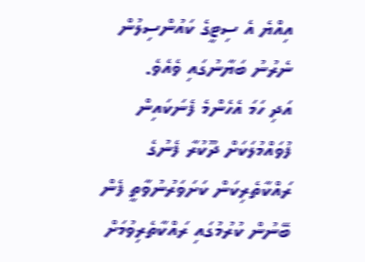އިއްޔެ އެ ސިޓީގެ ކައުންސިލުން ނެރުނު ބަޔާނުގައި ވެއެވެ.
އަދި ހަމަ އެހެންމެ ފެނަކައިން ފުވައްމުލަކަށް ދޫކުރާ ފެނުގެ ރައްކާތެރިކަން ކަށަވަރުނުވާތީ ފެން ބޭނުން ކުރުމުގައި ރައްކާތެރިވުމަށް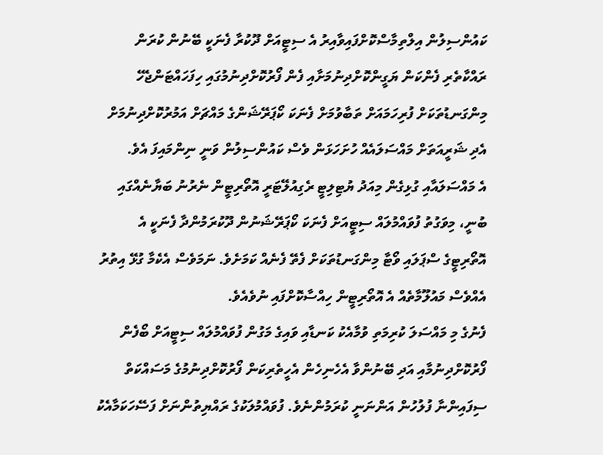ކައުންސިލުން އިލްތިމާސްކޮށްފައިވާއިރު އެ ސިޓީއަށް ދޫކުރާ ފެނަކީ ބޭނުން ކުރަން ރައްކާތެރި ފެންކަން ޔަގީންކޮށްދިނުމަށާއި ފެން ފޯރުކޮށްދިނުމުގައި ހިފަހައްޓަންޖެހޭ މިންގަނޑުތަކަށް ފުރިހަމައަށް ތަބާވުމަށް ފެނަކަ ކޯޕަރޭޝަންގެ މައްޗަށް އަމުރުކޮށްދިނުމަށް އެދި ޝަރީއަތަށް މައްސަލައެއް ހުށަހަޅަން ވެސް ކައުންސިލުން ވަނީ ނިންމައިފަ އެވެ.
އެ މައްސަލައާއި ގުޅިގެން މިއަދު ޔުޓިލިޓީ ރެގިއުލޭޓަރީ އޮތޯރިޓީން ނެރުނު ބަޔާނެއްގައި ބުނީ، މިވަގުތު ފުވައްމުލައް ސިޓީއަށް ފެނަކަ ކޯޕަރޭޝަނުން ދޫކުރަމުންދާ ފެނަކީ އެ އޮތޯރިޓީގެ ސްޕަލައި ވޯޓާ މިންގަނޑުތަކަށް ފެތޭ ފެނެއް ކަމަށެވެ. ނަމަވެސް އެކެމާ ގުޅޭ އިތުރު އެއްވެސް މައުލޫމާތެއް އެ އޮތޯރިޓީން ހިއްސާކޮށްފައި ނުވެއެވެ.
ފެނުގެ މި މައްސަލަ ކުރިމަތި ވުމާއެކު ކަނޑާއި ވައިގެ މަގުން ފުވައްމުލައް ސިޓީއަށް ބޯފެން ފޯރުކޮށްދިނުމާއި އަދި ބޭނުންވާ އެހެނިހެން އެހީތެރިކަން ފޯރުކޮށްދިނުމުގެ މަސައްކަތް ސިފައިންނާ ފުލުހުން އަންނަނީ ކުރަމުންނެވެ. ފުވައްމުލަކުގެ ރައްޔިތުންނަށް ފަސޭހަކަމާއެކު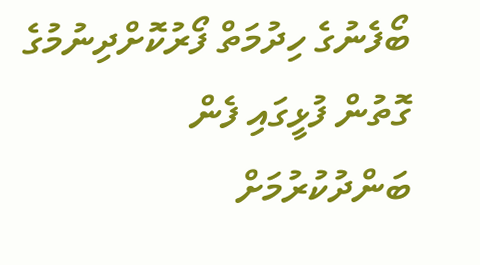ބޯފެނުގެ ހިދުމަތް ފޯރުކޮށްދިނުމުގެ ގޮތުން ފުޅީގައި ފެން ބަންދުކުރުމަށް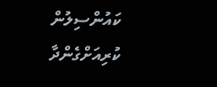ކައުންސިލުން ކުރިއަށްގެންދާ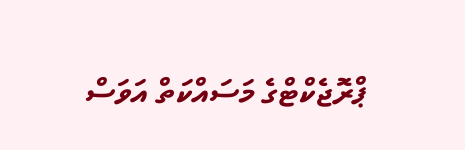ޕްރޮޖެކްޓްގެ މަސައްކަތް އަވަސް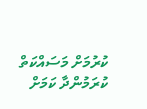ކުރުމަށް މަސައްކަތް ކުރަމުންދާ ކަމަށް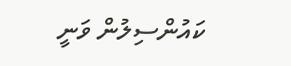ކައުންސިލުން ވަނީ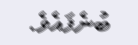ބުނެފައެވެ.